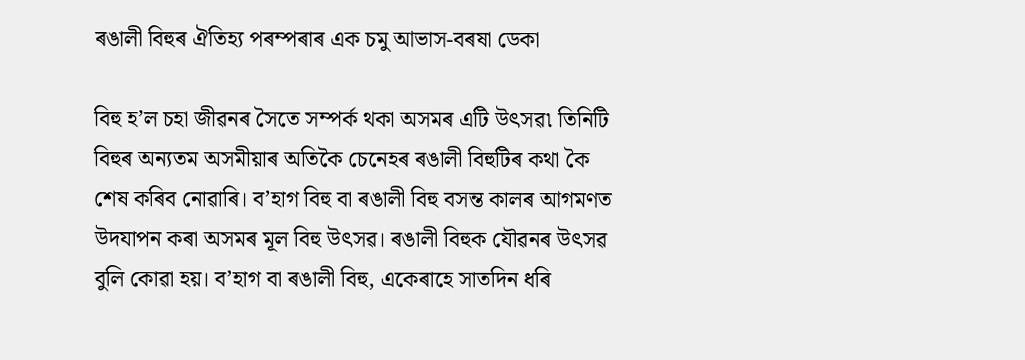ৰঙালী বিহুৰ ঐতিহ্য পৰম্পৰাৰ এক চমু আভাস-বৰষা ডেকা

বিহু হ’ল চহা জীৱনৰ সৈতে সম্পৰ্ক থকা অসমৰ এটি উৎসৱ৷ তিনিটি বিহুৰ অন্যতম অসমীয়াৰ অতিকৈ চেনেহৰ ৰঙালী বিহুটিৰ কথা কৈ শেষ কৰিব নোৱাৰি। ব’হাগ বিহু বা ৰঙালী বিহু বসন্ত কালৰ আগমণত উদযাপন কৰা অসমৰ মূল বিহু উৎসৱ। ৰঙালী বিহুক যৌৱনৰ উৎসৱ বুলি কোৱা হয়। ব’হাগ বা ৰঙালী বিহু, একেৰাহে সাতদিন ধৰি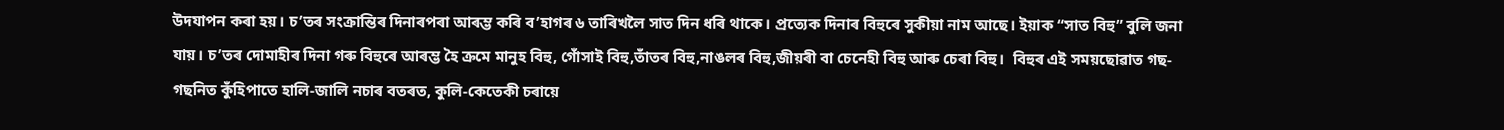উদযাপন কৰা হয়। চ’তৰ সংক্ৰান্তিৰ দিনাৰপৰা আৰম্ভ কৰি ব’হাগৰ ৬ তাৰিখলৈ সাত দিন ধৰি থাকে। প্ৰত্যেক দিনাৰ বিহুৰে সুকীয়া নাম আছে। ইয়াক “সাত বিহু” বুলি জনা যায়। চ’তৰ দোমাহীৰ দিনা গৰু বিহুৰে আৰম্ভ হৈ ক্ৰমে মানুহ বিহু, গোঁসাই বিহু,তাঁতৰ বিহু,নাঙলৰ বিহু,জীয়ৰী বা চেনেহী বিহু আৰু চেৰা বিহু।  বিহুৰ এই সময়ছোৱাত গছ-গছনিত কুঁহিপাতে হালি-জালি নচাৰ বতৰত, কুলি-কেতেকী চৰায়ে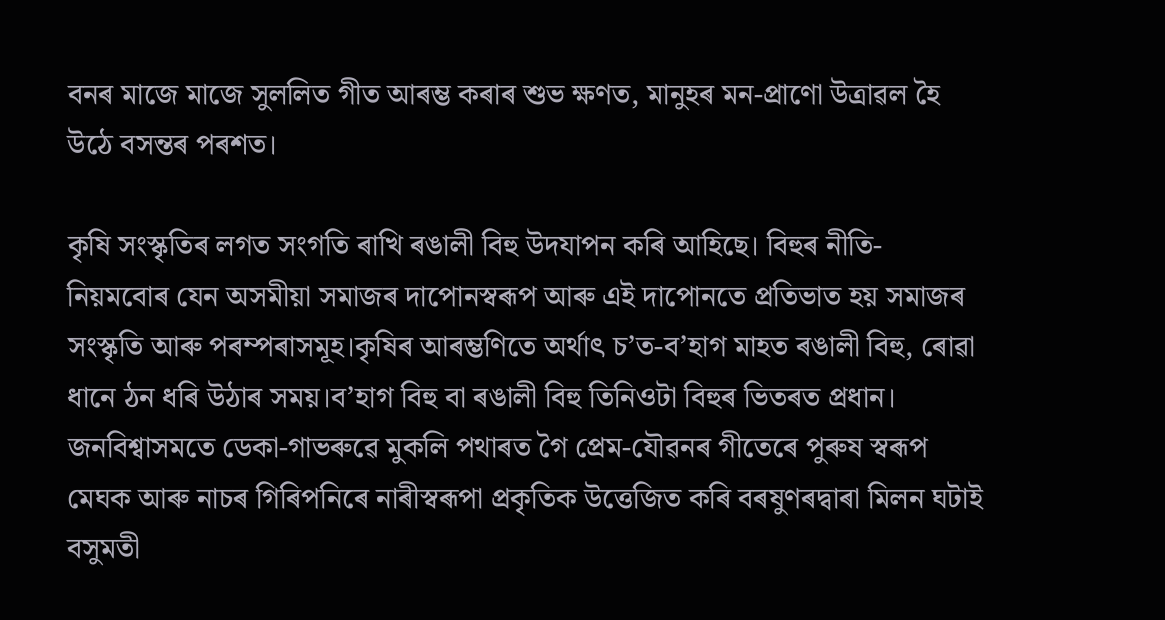বনৰ মাজে মাজে সুললিত গীত আৰম্ভ কৰাৰ শুভ ক্ষণত, মানুহৰ মন-প্ৰাণো উত্ৰাৱল হৈ উঠে বসন্তৰ পৰশত।

কৃষি সংস্কৃতিৰ লগত সংগতি ৰাখি ৰঙালী বিহু উদযাপন কৰি আহিছে। বিহুৰ নীতি-নিয়মবোৰ যেন অসমীয়া সমাজৰ দাপোনস্বৰূপ আৰু এই দাপোনতে প্ৰতিভাত হয় সমাজৰ সংস্কৃতি আৰু পৰম্পৰাসমূহ।কৃষিৰ আৰম্ভণিতে অৰ্থাৎ চ’ত-ব’হাগ মাহত ৰঙালী বিহু, ৰোৱা ধানে ঠন ধৰি উঠাৰ সময়।ব’হাগ বিহু বা ৰঙালী বিহু তিনিওটা বিহুৰ ভিতৰত প্রধান। জনবিশ্বাসমতে ডেকা-গাভৰুৱে মুকলি পথাৰত গৈ প্রেম-যৌৱনৰ গীতেৰে পুৰুষ স্বৰূপ মেঘক আৰু নাচৰ গিৰিপনিৰে নাৰীস্বৰূপা প্রকৃতিক উত্তেজিত কৰি বৰষুণৰদ্বাৰা মিলন ঘটাই বসুমতী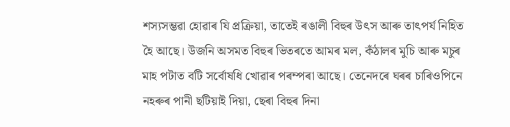শস্যসম্ভৱা হোৱাৰ যি প্রক্রিয়া, তাতেই ৰঙালী বিহুৰ উৎস আৰু তাৎপৰ্য নিহিত হৈ আছে। উজনি অসমত বিহুৰ ভিতৰতে আমৰ মল, কঁঠালৰ মুচি আৰু মচুৰ মাহ পটাত বটি সৰ্বোষধি খোৱাৰ পৰম্পৰা আছে। তেনেদৰে ঘৰৰ চাৰিওপিনে নহৰুৰ পানী ছটিয়াই দিয়া, ছেৰা বিহুৰ দিনা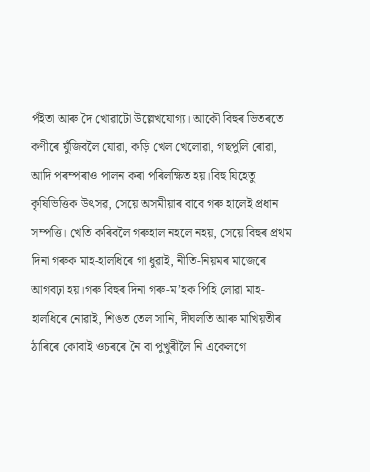পঁইতা আৰু দৈ খোৱাটো উল্লেখযোগ্য। আকৌ বিহুৰ ভিতৰতে কণীৰে যুঁজিবলৈ যোৱা, কড়ি খেল খেলোৱা, গছপুলি ৰোৱা, আদি পৰম্পৰাও পালন কৰা পৰিলক্ষিত হয়।বিহু যিহেতু কৃষিভিত্তিক উৎসৱ, সেয়ে অসমীয়াৰ বাবে গৰু হালেই প্ৰধান সম্পত্তি। খেতি কৰিবলৈ গৰুহাল নহলে নহয়, সেয়ে বিহুৰ প্ৰথম দিনা গৰুক মাহ-হালধিৰে গা ধুৱাই, নীতি-নিয়মৰ মাজেৰে আগবঢ়া হয়।গৰু বিহুৰ দিনা গৰু-ম’হক পিহি লোৱা মাহ-হালধিৰে নোৱাই, শিঙত তেল সানি, দীঘলতি আৰু মাখিয়তীৰ ঠাৰিৰে কোবাই ওচৰৰে নৈ বা পুখুৰীলৈ নি একেলগে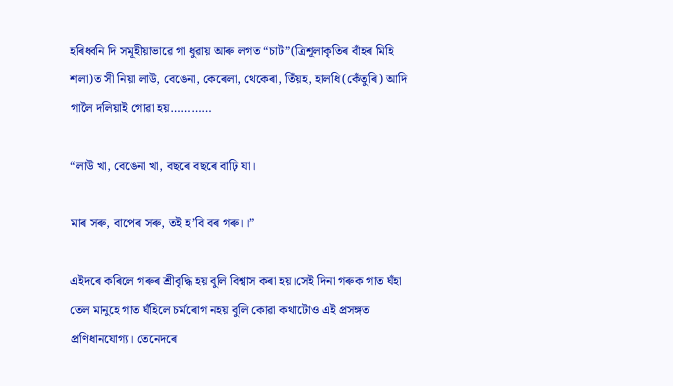হৰিধ্বনি দি সমূহীয়াভাৱে গা ধুৱায় আৰু লগত “চাট”(ত্ৰিশূলাকৃতিৰ বাঁহৰ মিহি শলা)ত সী নিয়া লাউ, বেঙেনা, কেৰেলা, থেকেৰা, তিঁয়হ, হালধি(কেঁতুৰি) আদি গালৈ দলিয়াই গোৱা হয়…………

“লাউ খা, বেঙেনা খা, বছৰে বছৰে বাঢ়ি যা।

মাৰ সৰু, বাপেৰ সৰু, তই হ’বি বৰ গৰু।।”

এইদৰে কৰিলে গৰুৰ শ্ৰীবৃদ্ধি হয় বুলি বিশ্বাস কৰা হয়।সেই দিনা গৰুক গাত ঘঁহা তেল মানুহে গাত ঘঁহিলে চৰ্মৰোগ নহয় বুলি কোৱা কথাটোও এই প্ৰসঙ্গত প্ৰণিধানযোগ্য। তেনেদৰে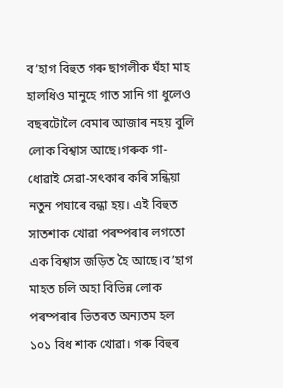ব’হাগ বিহুত গৰু ছাগলীক ঘঁহা মাহ হালধিও মানুহে গাত সানি গা ধুলেও বছৰটোলৈ বেমাৰ আজাৰ নহয় বুলি লোক বিশ্বাস আছে।গৰুক গা-ধোৱাই সেৱা-সৎকাৰ কৰি সন্ধিয়া নতুন পঘাৰে বন্ধা হয়। এই বিহুত সাতশাক খোৱা পৰম্পৰাৰ লগতো এক বিশ্বাস জড়িত হৈ আছে।ব’হাগ মাহত চলি অহা বিভিন্ন লোক পৰম্পৰাৰ ভিতৰত অন্যতম হল ১০১ বিধ শাক খোৱা। গৰু বিহুৰ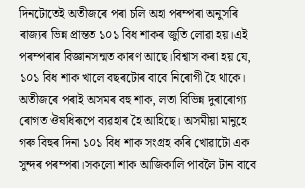দিনটোতেই অতীজৰে পৰা চলি অহা পৰম্পৰা অনুসৰি ৰাজ্যৰ ভিন্ন প্ৰান্তত ১০১ বিধ শাকৰ জুতি লোৱা হয়।এই পৰম্পৰাৰ বিজ্ঞানসন্মত কাৰণ আছে।বিশ্বাস কৰা হয়‌‌ যে, ১০১ বিধ শাক খালে বছৰটোৰ বাবে নিৰোগী হৈ থাকে। অতীজৰে পৰাই অসমৰ বহু শাক, লতা বিভিন্ন দুৰাৰোগ্য ৰোগত ঔষধিৰূপে ব্যৱহাৰ হৈ আহিছে। অসমীয়া মানুহে গৰু বিহুৰ দিনা ১০১ বিধ শাক সংগ্ৰহ কৰি খোৱাটো এক সুন্দৰ পৰম্পৰা।সকলো শাক আজিকালি পাবলৈ টান বাবে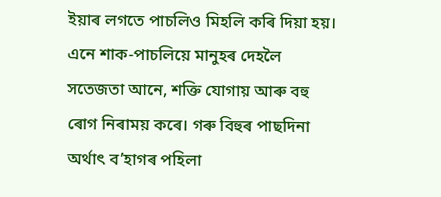ইয়াৰ লগতে পাচলিও মিহলি কৰি দিয়া হয়। এনে শাক-পাচলিয়ে মানুহৰ দেহলৈ সতেজতা আনে, শক্তি যোগায় আৰু বহু ৰোগ‌ নিৰাময় কৰে। গৰু বিহুৰ পাছদিনা অৰ্থাৎ ব’হাগৰ পহিলা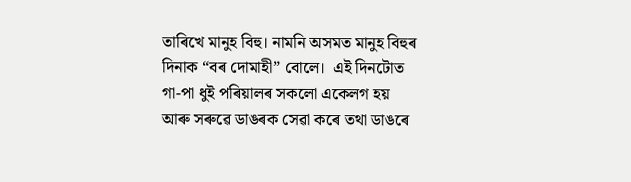তাৰিখে মানুহ বিহু। নামনি অসমত মানুহ বিহুৰ দিনাক “বৰ দোমাহী” বোলে।  এই দিনটোত গা-পা ধুই পৰিয়ালৰ সকলো একেলগ হয় আৰু সৰুৱে ডাঙৰক সেৱা কৰে তথা ডাঙৰে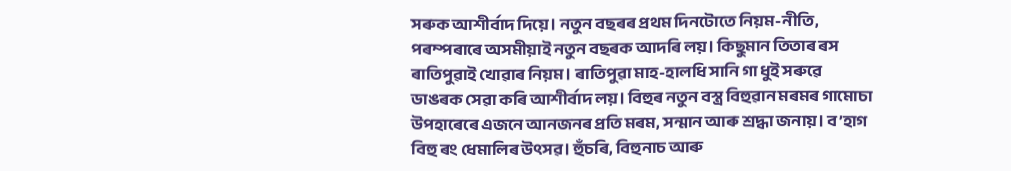সৰুক আশীৰ্বাদ দিয়ে। নতুন বছৰৰ প্ৰথম দিনটোতে নিয়ম-নীতি, পৰম্পৰাৰে অসমীয়াই নতুন বছৰক আদৰি লয়। কিছুমান তিতাৰ ৰস ৰাতিপুৱাই খোৱাৰ নিয়ম। ৰাতিপুৱা মাহ-হালধি সানি গা ধুই সৰুৱে ডাঙৰক সেৱা কৰি আশীৰ্বাদ লয়। বিহুৰ নতুন বস্ত্ৰ বিহুৱান মৰমৰ গামোচা উপহাৰেৰে এজনে আনজনৰ প্ৰতি মৰম, সন্মান আৰু শ্ৰদ্ধা জনায়। ব’হাগ বিহু ৰং ধেমালিৰ উৎসৱ। হুঁচৰি, বিহুনাচ আৰু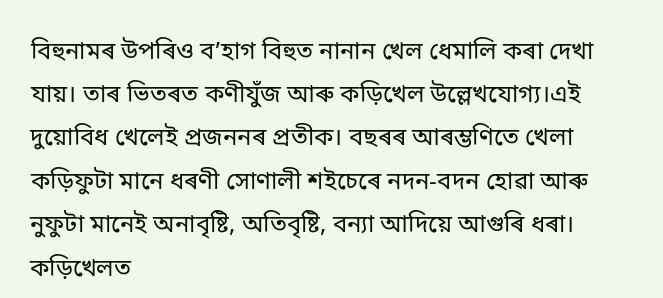বিহুনামৰ উপৰিও ব’হাগ বিহুত নানান খেল ধেমালি কৰা দেখা যায়। তাৰ ভিতৰত কণীযুঁজ আৰু কড়িখেল উল্লেখযোগ্য।এই দুয়োবিধ খেলেই প্ৰজননৰ প্ৰতীক। বছৰৰ আৰম্ভণিতে খেলা কড়িফুটা মানে ধৰণী সোণালী শইচেৰে নদন-বদন হোৱা আৰু নুফুটা মানেই অনাবৃষ্টি, অতিবৃষ্টি, বন্যা আদিয়ে আগুৰি ধৰা। কড়িখেলত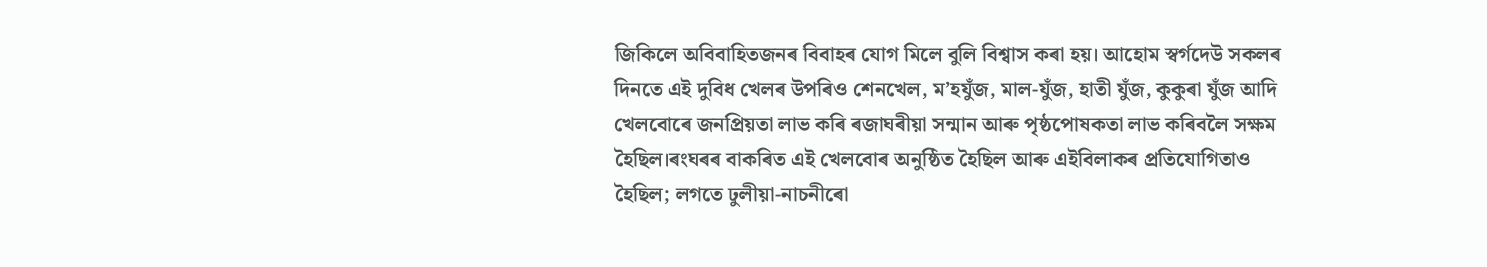জিকিলে অবিবাহিতজনৰ বিবাহৰ যোগ মিলে বুলি বিশ্বাস কৰা হয়। আহোম স্বৰ্গদেউ সকলৰ দিনতে এই দুবিধ খেলৰ উপৰিও শেনখেল, ম’হযুঁজ, মাল-যুঁজ, হাতী যুঁজ, কুকুৰা যুঁজ আদি খেলবোৰে জনপ্ৰিয়তা লাভ কৰি ৰজাঘৰীয়া সন্মান আৰু পৃষ্ঠপোষকতা লাভ কৰিবলৈ সক্ষম হৈছিল।ৰংঘৰৰ বাকৰিত এই খেলবোৰ অনুষ্ঠিত হৈছিল আৰু এইবিলাকৰ প্ৰতিযোগিতাও হৈছিল; লগতে ঢুলীয়া-নাচনীৰো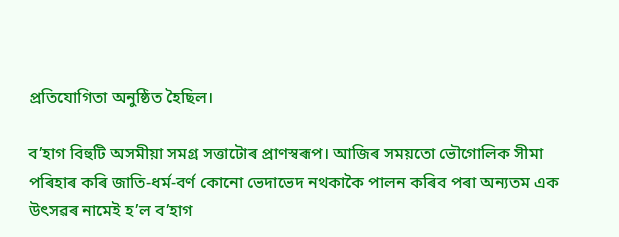প্ৰতিযোগিতা অনুষ্ঠিত হৈছিল।

ব’হাগ বিহুটি অসমীয়া সমগ্র সত্তাটোৰ প্রাণস্বৰূপ। আজিৰ সময়তো ভৌগোলিক সীমা পৰিহাৰ কৰি জাতি-ধর্ম-বর্ণ কোনো ভেদাভেদ নথকাকৈ পালন কৰিব পৰা অন্যতম এক উৎসৱৰ নামেই হ’ল ব’হাগ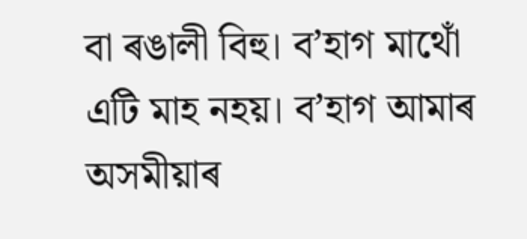বা ৰঙালী বিহু। ব’হাগ মাথোঁ এটি মাহ নহয়। ব’হাগ আমাৰ অসমীয়াৰ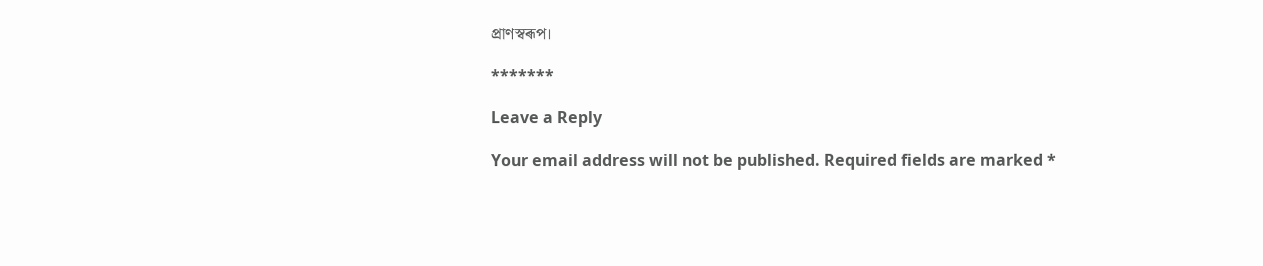প্ৰাণস্বৰূপ।

*******

Leave a Reply

Your email address will not be published. Required fields are marked *